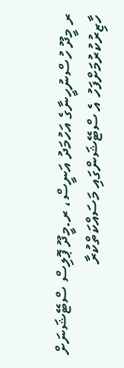ރ މީދޫ ހުސްނުހީނާގެ އަހުމަދު އަނީސް، ރ.މީދޫ ޕޮލިސް ސްޓޭޝަނަށް ހާޒިރުކުރުމަށްފަހު އެ ސްޓޭޝަންގައި މަސައްކަތްކުރާ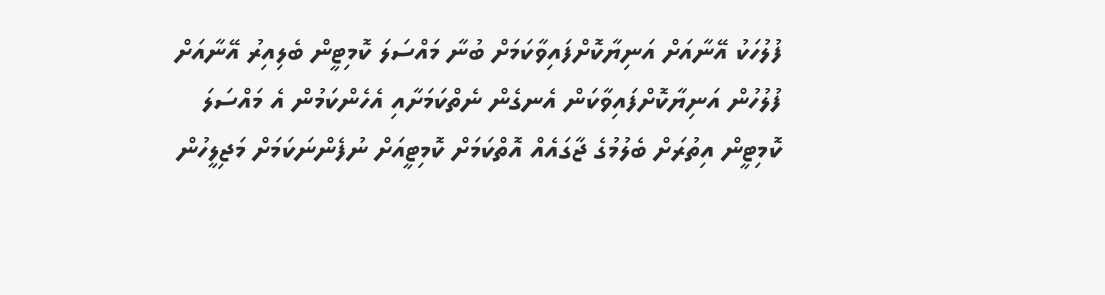ފުލުހަކު އޭނާއަށް އަނިޔާކޮށްފައިވާކަމަށް ބުނާ މައްސަލަ ކޮމިޓީން ބެލިއިރު އޭނާއަށް ފުލުހުން އަނިޔާކޮށްފައިވާކަން އެނގެން ނެތްކަމަށާއި އެހެންކަމުން އެ މައްސަލަ ކޮމިޓީން އިތުރަށް ބެލުމުގެ ޖާގައެއް އޮތްކަމަށް ކޮމިޓީއަށް ނުފެންނަކަމަށް މަޖިލީހުން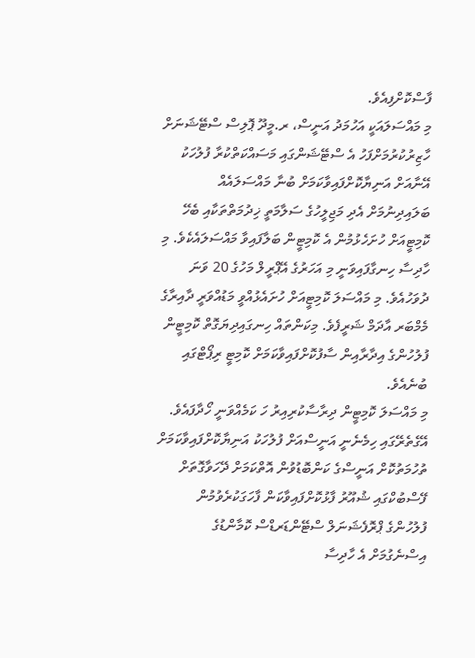ފާސްކޮށްފިއެވެ.
މި މައްސަލައަކީ އަހުމަދު އަނީސް، ރ.މީދޫ ޕޮލިސް ސްޓޭޝަނަށް ހާޒިރުކުރުމަށްފަހު އެ ސްޓޭޝަންގައި މަސައްކަތްކުރާ ފުލުހަކު އޭނާއަށް އަނިޔާކޮށްފައިވާކަމަށް ބުނާ މައްސަލައެއް ބަލައިދިނުމަށް އެދި މަޖިލީހުގެ ސަލާމަތީ ޚިދުމަތްތަކާއި ބެހޭ ކޮމިޓީއަށް ހުށަހެޅުމުން އެ ކޮމިޓީން ބަލާފައިވާ މައްސަލައެކެވެ. މި ހާދިސާ ހިނގާފައިވަނީ މި އަހަރުގެ އޭޕްރީލް މަހުގެ 20 ވަނަ ދުވަހުއެވެ. މި މައްސަލަ ކޮމިޓީއަށް ހުށައެޅުއްވީ މަޑުއްވަރީ ދާއިރާގެ މެމްބަރ އާދަމް ޝަރީފެވެ. މިކަންތައް ހިނގައިދިޔަގޮތް ކޮމިޓީން ފުލުހުންގެ އިދާރާއިން ސާފުކޮށްފައިވާކަމަށް ކޮމިޓީ ރިޕޯޓްގައި ބުނެއެވެ.
މި މައްސަލަ ކޮމިޓީން ދިރާސާކުރިއިރު ހަ ކަމެއްވަނީ ހޯދާފައެވެ. އޭގެތެރޭގައި ހިމެނެނީ އަނީސްއަށް ފުލުހަކު އަނިޔާކޮށްފައިވާކަމަށް ތުހުމަތުކޮށް އަނީސްގެ ކަންބޮޑުވުން އޮތްކަމަށް ދޭހަވާގޮތަށް ފޭސްބުކްގައި ޝުއޫރު ފާޅުކޮށްފައިވާކަން ފާހަގަކުރެވުމުން ފުލުހުންގެ ޕްރޮފެޝަނަލް ސްޓޭންޑަރޑްސް ކޮމާންޑުގެ އިސްނެގުމަށް އެ ހާދިސާ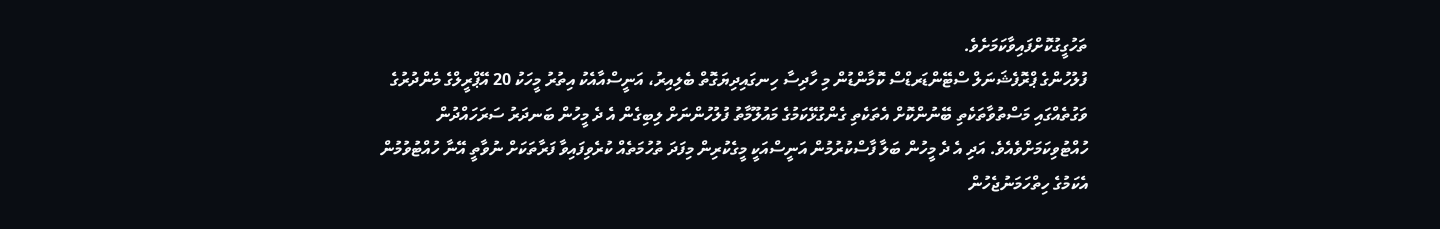ތަހުގީގުކޮށްފައިވާކަމަށެވެ.
ފުލުހުންގެ ޕްރޮފެޝަނަލް ސްޓޭންޑަރޑްސް ކޮމާންޑުން މި ހާދިސާ ހިނގައިދިޔަގޮތް ބެލިއިރު، އަނީސްއާއެކު އިތުރު މީހަކު 20 އޭޕްރީލްގެ މެންދުރުގެ ވަގުތެއްގައި މަސްތުވާތަކެތި ބޭނުންކޮށް އެތަކެތި ގެންގުޅޭކަމުގެ މައުލޫމާތު ފުލުހުންނަށް ލިބިގެން އެ ދެ މީހުން ބަނދަރު ސަރަހައްދުން ހުއްޓުވިކަމަށްވެއެވެ. އަދި އެ ދެ މީހުން ބަލާ ފާސްކުރުމުން އަނީސްއަކީ މީގެކުރިން މިފަދަ ތުހުމަތެއް ކުރެވިފައިވާ ފަރާތަކަށް ނުވާތީ އޭނާ ހުއްޓުވުމުން އެކަމުގެ ހިތްހަމަނުޖެހުން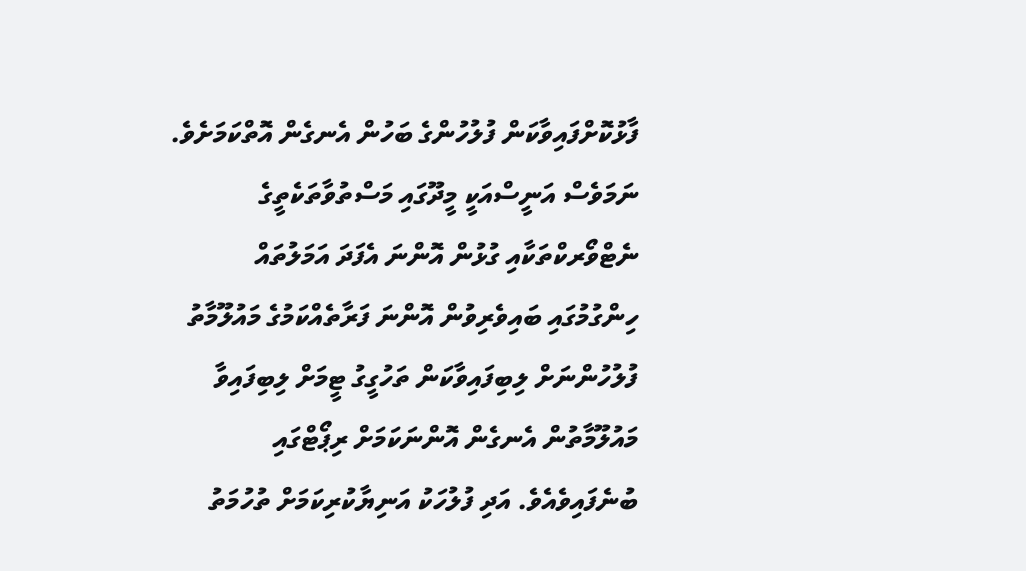ފާޅުކޮށްފައިވާކަން ފުލުހުންގެ ބަހުން އެނގެން އޮތްކަމަށެވެ.
ނަމަވެސް އަނީސްއަކީ މީދޫގައި މަސްތުވާތަކެތީގެ ނެޓްވޯރކްތަކާއި ގުޅުން އޮންނަ އެފަދަ އަމަލުތައް ހިންގުމުގައި ބައިވެރިވުން އޮންނަ ފަރާތެއްކަމުގެ މައުލޫމާތު ފުލުހުންނަށް ލިބިފައިވާކަން ތަހުގީގު ޓީމަށް ލިބިފައިވާ މައުލޫމާތުން އެނގެން އޮންނަކަމަށް ރިޕޯޓްގައި ބުނެފައިވެއެވެ. އަދި ފުލުހަކު އަނިޔާކުރިކަމަށް ތުހުމަތު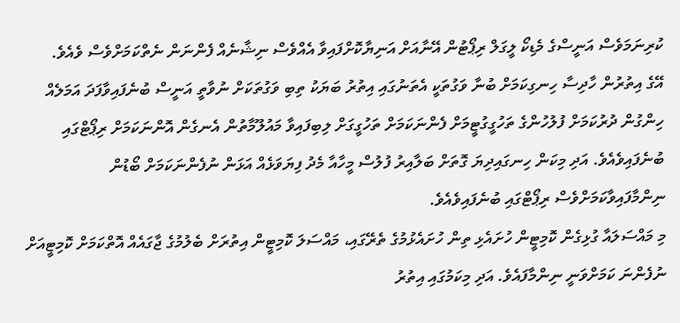ކުރިނަމަވެސް އަނީސްގެ މެޑިކޯ ލީގަލް ރިޕޯޓުން އޭނާއަށް އަނިޔާކޮށްފައިވާ އެއްވެސް ނިޝާނެއް ފެންނަން ނެތްކަމަށްވެސް ވެއެވެ.
އޭގެ އިތުރުން ހާދިސާ ހިނގިކަމަށް ބުނާ ވަގުތަކީ އެތަނުގައި އިތުރު ބަޔަކު ތިބި ވަގުތަކަށް ނުވާތީ އަނީސް ބުނެފައިވާފަދަ އަމަލެއް ހިންގުން ދުރުކަމަށް ފުލުހުންގެ ތަހުގީގުޓީމަށް ފެންނަކަމަށް ތަހުގީގަށް ލިބިފައިވާ މައުލޫމާތުން އެނގެން އޮންނަކަމަށް ރިޕޯޓްގައި ބުނެފައިވެއެވެ. އަދި މިކަން ހިނގައިދިޔަ ގޮތަށް ބަލާއިރު ފުލުސް މީހާއާ މެދު ފިޔަވަޅެއް އަޅަން ނުފެންނަކަމަށް ބޯޑުން ނިންމާފައިވާކަމަށްވެސް ރިޕޯޓްގައި ބުނެފައިވެއެވެ.
މި މައްސަލައާ ގުޅިގެން ކޮމިޓީން ހުށައެޅި ތިން ހުށައެޅުމުގެ ތެރޭގައި، މައްސަލަ ކޮމިޓީން އިތުރަށް ބެލުމުގެ ޖާގައެއް އޮތްކަމަށް ކޮމިޓީއަށް ނުފެންނަ ކަމަށްވަނީ ނިންމާފައެވެ. އަދި މިކަމުގައި އިތުރު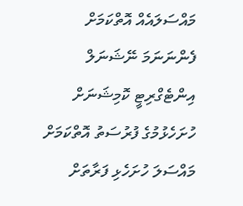މައްސަލައެއް އޮތްކަމަށް ފެންނަނަމަ ނޭޝަނަލް އިންޓެގްރިޓީ ކޮމިޝަނަށް ހުށަހެޅުމުގެ ފުރުސަތު އޮތްކަމަށް މައްސަލަ ހުށަހެޅި ފަރާތަށް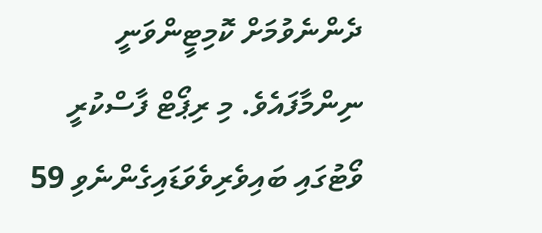ދެންނެވުމަށް ކޮމިޓީންވަނީ ނިންމާފައެވެ. މި ރިޕޯޓް ފާސްކުރީ ވޯޓުގައި ބައިވެރިވެވަޑައިގެންނެވި 59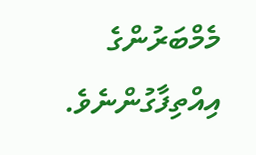މެމްބަރުންގެ އިއްތިފާގުންނެވެ.